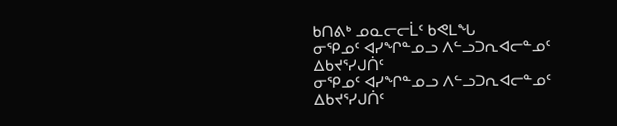ᑲᑎᕕᒃ ᓄᓇᓕᓕᒫᑦ ᑲᕙᒪᖓ
ᓂᕿᓄᑦ ᐊᓯᖏᓐᓄᓗ ᐱᓪᓗᑐᕆᐊᓕᓐᓄᑦ ᐃᑲᔪᕐᓯᒍᑏᑦ
ᓂᕿᓄᑦ ᐊᓯᖏᓐᓄᓗ ᐱᓪᓗᑐᕆᐊᓕᓐᓄᑦ ᐃᑲᔪᕐᓯᒍᑏᑦ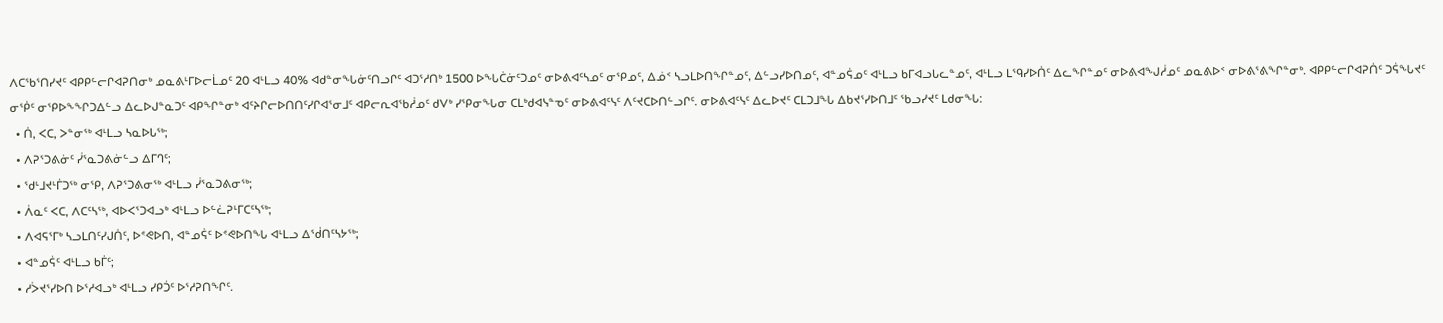ᐱᑕᖃᕐᑎᓯᔪᑦ ᐊᑭᑭᓪᓕᒋᐊᕈᑎᓂᒃ ᓄᓇᕕᒻᒥᐅᓕᒫᓄᑦ 20 ᐊᒻᒪᓗ 40% ᐊᑯᓐᓂᖓᓃᑦᑎᓗᒋᑦ ᐊᑐᕐᓱᑎᒃ 1500 ᐅᖓᑖᓃᑦᑐᓄᑦ ᓂᐅᕕᐊᑦᓴᓄᑦ ᓂᕿᓄᑦ, ᐃᓅᑉ ᓴᓗᒪᐅᑎᖏᓐᓄᑦ, ᐃᓪᓗᓯᐅᑎᓄᑦ, ᐊᓐᓄᕌᓄᑦ ᐊᒻᒪᓗ ᑲᒥᐊᓗᒐᓚᓐᓄᑦ, ᐊᒻᒪᓗ ᒪᙯᓯᐅᑏᑦ ᐃᓚᖏᓐᓄᑦ ᓂᐅᕕᐊᖑᓲᓄᑦ ᓄᓇᕕᐅᑉ ᓂᐅᕕᕐᕕᖏᓐᓂᒃ. ᐊᑭᑭᓪᓕᒋᐊᕈᑏᑦ ᑐᕌᖓᔪᑦ ᓂᖀᑦ ᓂᕿᐅᖕᖏᑐᐃᓪᓗ ᐃᓚᐅᒍᓐᓇᑐᑦ ᐊᑭᖏᓐᓂᒃ ᐊᑦᔨᒋᓕᐅᑎᑎᑦᓯᒋᐊᕐᓂᒧᑦ ᐊᑭᓕᕆᐊᖃᓲᓄᑦ ᑯᐯᒃ ᓯᕿᓂᖓᓂ ᑕᒪᒃᑯᐊᓭᓐᓀᑦ ᓂᐅᕕᐊᑦᓭᑦ ᐱᑦᔪᑕᐅᑎᓪᓗᒋᑦ. ᓂᐅᕕᐊᑦᓭᑦ ᐃᓚᐅᔪᑦ ᑕᒪᑐᒧᖓ ᐃᑲᔪᕐᓯᐅᑎᒧᑦ ᖃᓗᓯᔪᑦ ᒪᑯᓂᖓ:
  • ᑏ, ᐸᑕ, ᐳᓐᓂᖅ ᐊᒻᒪᓗ ᓴᓇᐅᒐᖅ;
  • ᐱᕈᕐᑐᕕᓃᑦ ᓰᕐᓇᑐᕕᓃᓪᓗ ᐃᒥᒉᑦ;
  • ᖁᒻᒧᔪᒻᒦᑐᖅ ᓂᕿ, ᐱᕈᕐᑐᕕᓂᖅ ᐊᒻᒪᓗ ᓰᕐᓇᑐᕕᓂᖅ;
  • ᐲᓇᑦ ᐸᑕ, ᐱᑕᑦᓴᖅ, ᐊᐅᐸᕐᑐᐊᓗᒃ ᐊᒻᒪᓗ ᐅᓪᓛᕈᒻᒥᑕᑦᓴᖅ;
  • ᐱᐊᕋᕐᒥᒃ ᓴᓗᒪᑎᑦᓯᒍᑏᑦ, ᐅᕝᕙᐅᑎ, ᐊᓐᓄᕌᑦ ᐅᕝᕙᐅᑎᖓ ᐊᒻᒪᓗ ᐃᖂᑎᑦᓴᔭᖅ;
  • ᐊᓐᓄᕌᑦ ᐊᒻᒪᓗ ᑲᒦᑦ;
  • ᓱᐴᔪᕐᓯᐅᑎ ᐅᕐᓱᐊᓗᒃ ᐊᒻᒪᓗ ᓯᑭᑑᑦ ᐅᕐᓱᕈᑎᖏᑦ.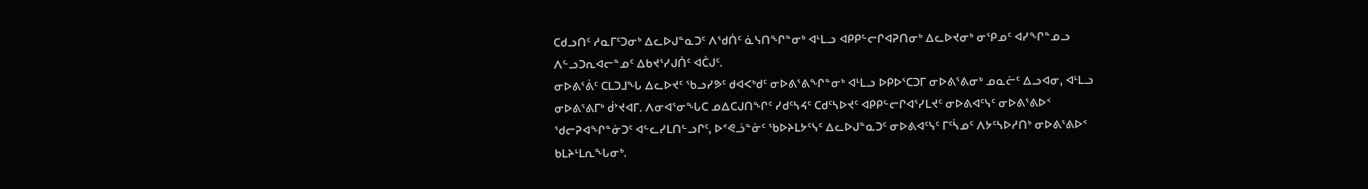ᑕᑯᓗᑎᑦ ᓱᓇᒥᑦᑐᓂᒃ ᐃᓚᐅᒍᓐᓇᑐᑦ ᐱᖁᑏᑦ ᓈᓭᑎᖏᓐᓂᒃ ᐊᒻᒪᓗ ᐊᑭᑭᓪᓕᒋᐊᕈᑎᓂᒃ ᐃᓚᐅᔪᓂᒃ ᓂᕿᓄᑦ ᐊᓯᖏᓐᓄᓗ ᐱᓪᓗᑐᕆᐊᓕᓐᓄᑦ ᐃᑲᔪᕐᓯᒍᑏᑦ ᐊᑖᒍᑦ.
ᓂᐅᕕᕐᕖᑦ ᑕᒪᑐᒧᖓ ᐃᓚᐅᔪᑦ ᖃᓗᓯᕗᑦ ᑯᐊᐸᒃᑯᑦ ᓂᐅᕕᕐᕕᖏᓐᓂᒃ ᐊᒻᒪᓗ ᐅᑭᐅᕐᑕᑐᒥ ᓂᐅᕕᕐᕕᓂᒃ ᓄᓇᓖᑦ ᐃᓗᐊᓂ, ᐊᒻᒪᓗ ᓂᐅᕕᕐᕕᒥᒃ ᑰᔾᔪᐊᒥ. ᐱᓂᐊᕐᓂᖓᑕ ᓄᐃᑕᒍᑎᖏᑦ ᓯᑯᑦᓴᔦᑦ ᑕᑯᑦᓴᐅᔪᑦ ᐊᑭᑭᓪᓕᒋᐊᕐᓯᒪᔪᑦ ᓂᐅᕕᐊᑦᓭᑦ ᓂᐅᕕᕐᕕᐅᑉ ᖁᓕᕈᐊᖏᓐᓃᑐᑦ ᐊᓪᓚᓯᒪᑎᓪᓗᒋᑦ, ᐅᕝᕙᓘᓐᓃᑦ ᖃᐅᔨᒪᔭᑦᓭᑦ ᐃᓚᐅᒍᓐᓇᑐᑦ ᓂᐅᕕᐊᑦᓭᑦ ᒥᑦᓵᓄᑦ ᐱᔭᑦᓴᐅᓱᑎᒃ ᓂᐅᕕᕐᕕᐅᑉ ᑲᒪᔨᒻᒪᕆᖓᓂᒃ.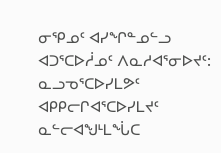ᓂᕿᓄᑦ ᐊᓯᖏᓐᓄᓪᓗ ᐊᑐᕐᑕᐅᓲᓄᑦ ᐱᓇᓱᐊᕐᓂᐅᔪᑦ: ᓇᓗᓀᕐᑕᐅᓯᒪᕗᑦ ᐊᑭᑭᓕᒋᐊᕐᑕᐅᓯᒪᔪᑦ ᓇᓪᓕᐊᖑᒻᒪᖔᑕ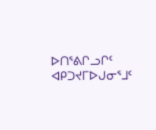ᐅᑎᕐᕕᒋᓗᒋᑦ ᐊᑭᑐᔪᒥᐅᒍᓂᕐᒧᑦ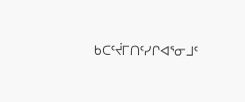ᑲᑕᑦᔫᒥᑎᑦᓯᒋᐊᕐᓂᒧᑦ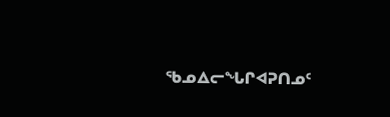ᖃᓄᐃᓕᖓᒋᐊᕈᑎᓄᑦ